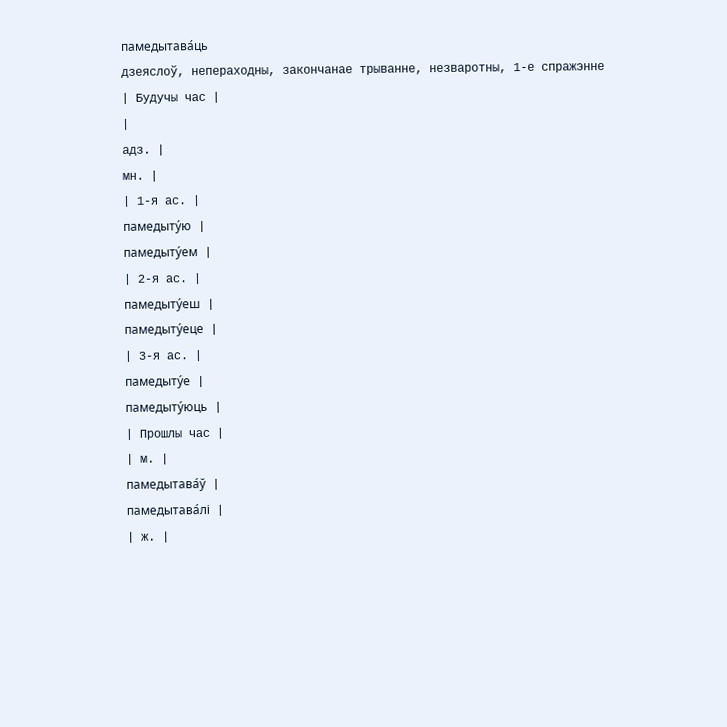памедытава́ць
дзеяслоў, непераходны, закончанае трыванне, незваротны, 1-е спражэнне
| Будучы час |
|
адз. |
мн. |
| 1-я ас. |
памедыту́ю |
памедыту́ем |
| 2-я ас. |
памедыту́еш |
памедыту́еце |
| 3-я ас. |
памедыту́е |
памедыту́юць |
| Прошлы час |
| м. |
памедытава́ў |
памедытава́лі |
| ж. |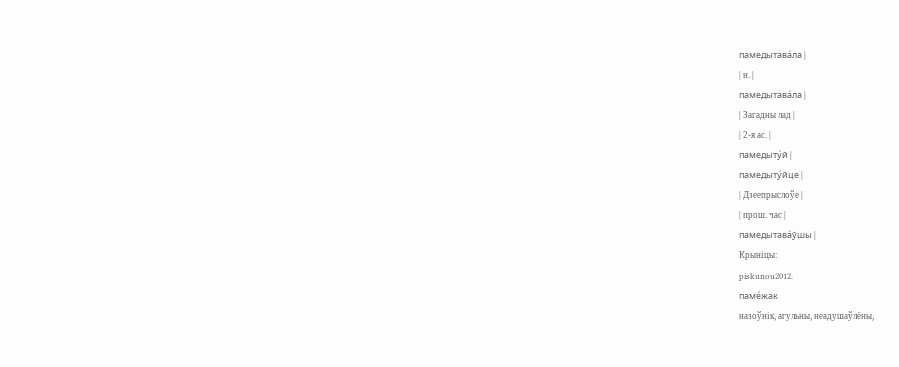памедытава́ла |
| н. |
памедытава́ла |
| Загадны лад |
| 2-я ас. |
памедыту́й |
памедыту́йце |
| Дзеепрыслоўе |
| прош. час |
памедытава́ўшы |
Крыніцы:
piskunou2012.
паме́жак
назоўнік, агульны, неадушаўлёны,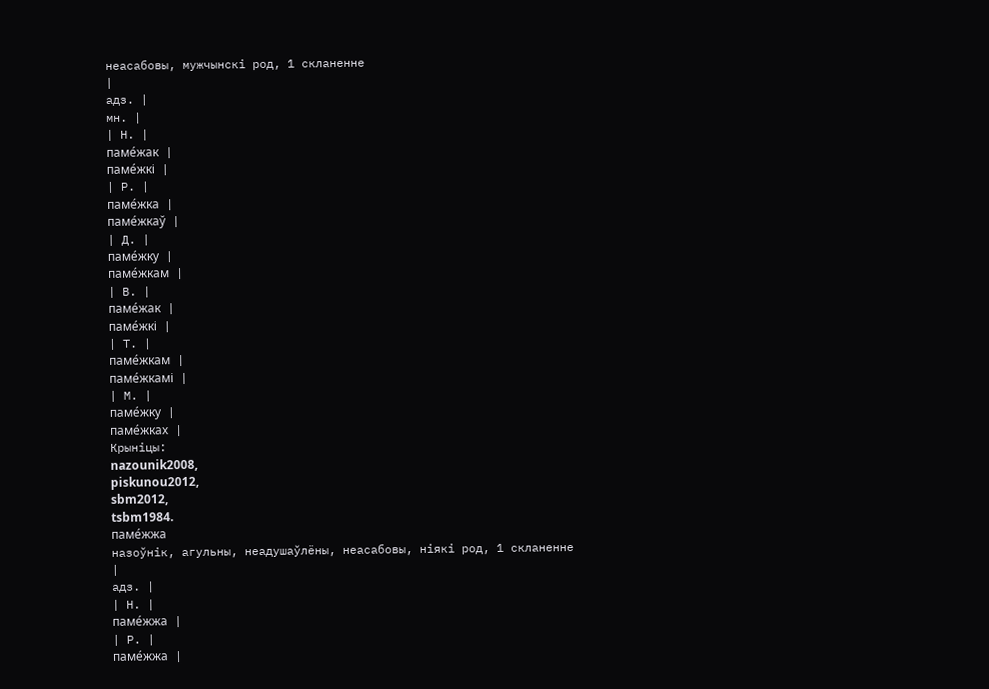неасабовы, мужчынскі род, 1 скланенне
|
адз. |
мн. |
| Н. |
паме́жак |
паме́жкі |
| Р. |
паме́жка |
паме́жкаў |
| Д. |
паме́жку |
паме́жкам |
| В. |
паме́жак |
паме́жкі |
| Т. |
паме́жкам |
паме́жкамі |
| М. |
паме́жку |
паме́жках |
Крыніцы:
nazounik2008,
piskunou2012,
sbm2012,
tsbm1984.
паме́жжа
назоўнік, агульны, неадушаўлёны, неасабовы, ніякі род, 1 скланенне
|
адз. |
| Н. |
паме́жжа |
| Р. |
паме́жжа |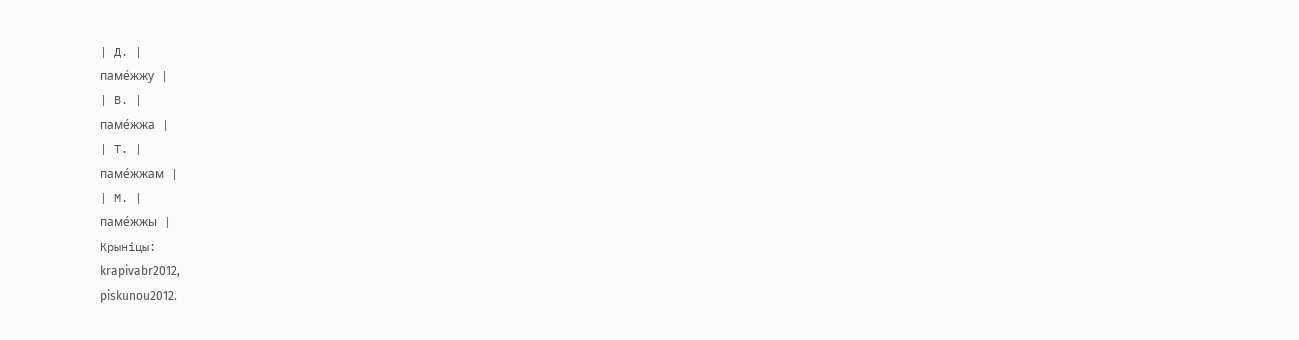| Д. |
паме́жжу |
| В. |
паме́жжа |
| Т. |
паме́жжам |
| М. |
паме́жжы |
Крыніцы:
krapivabr2012,
piskunou2012.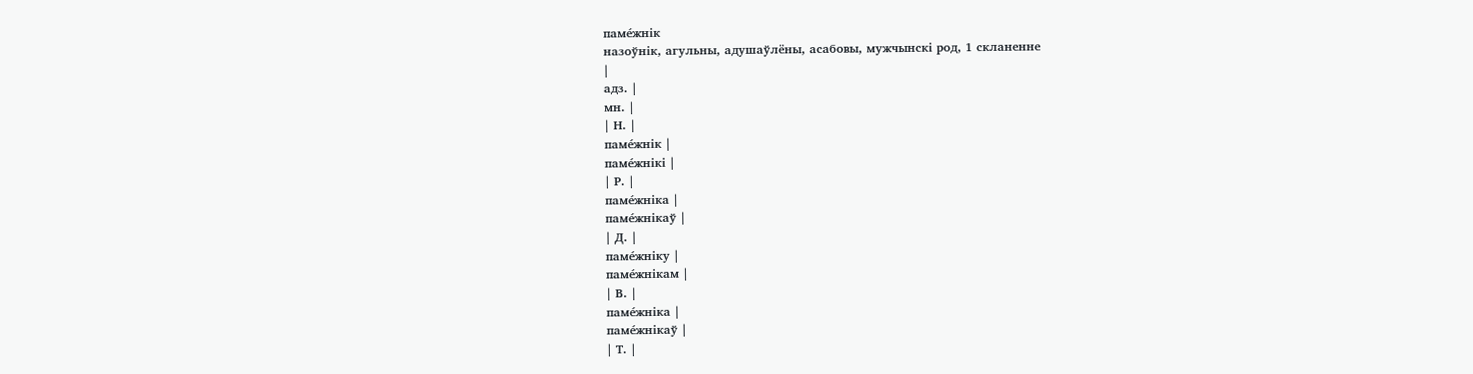паме́жнік
назоўнік, агульны, адушаўлёны, асабовы, мужчынскі род, 1 скланенне
|
адз. |
мн. |
| Н. |
паме́жнік |
паме́жнікі |
| Р. |
паме́жніка |
паме́жнікаў |
| Д. |
паме́жніку |
паме́жнікам |
| В. |
паме́жніка |
паме́жнікаў |
| Т. |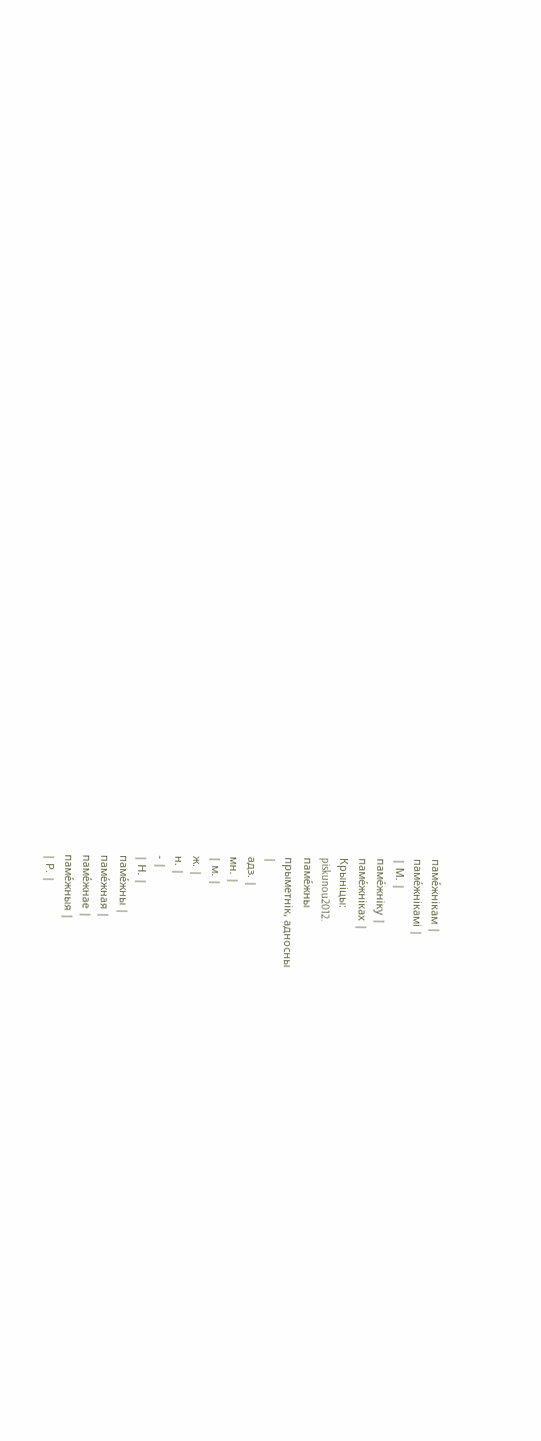паме́жнікам |
паме́жнікамі |
| М. |
паме́жніку |
паме́жніках |
Крыніцы:
piskunou2012.
паме́жны
прыметнік, адносны
|
адз. |
мн. |
| м. |
ж. |
н. |
- |
| Н. |
паме́жны |
паме́жная |
паме́жнае |
паме́жныя |
| Р. |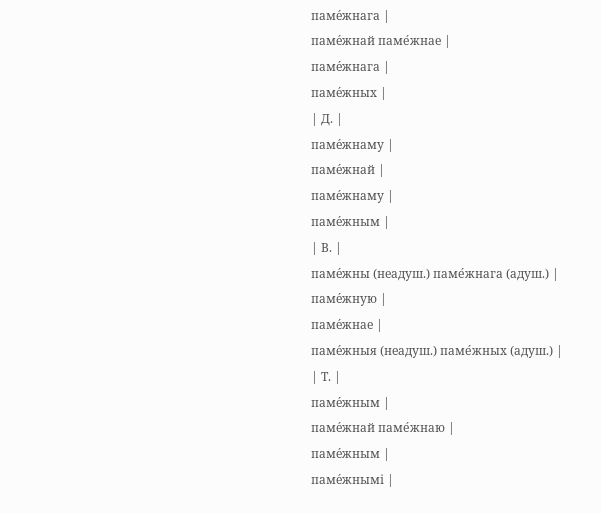паме́жнага |
паме́жнай паме́жнае |
паме́жнага |
паме́жных |
| Д. |
паме́жнаму |
паме́жнай |
паме́жнаму |
паме́жным |
| В. |
паме́жны (неадуш.) паме́жнага (адуш.) |
паме́жную |
паме́жнае |
паме́жныя (неадуш.) паме́жных (адуш.) |
| Т. |
паме́жным |
паме́жнай паме́жнаю |
паме́жным |
паме́жнымі |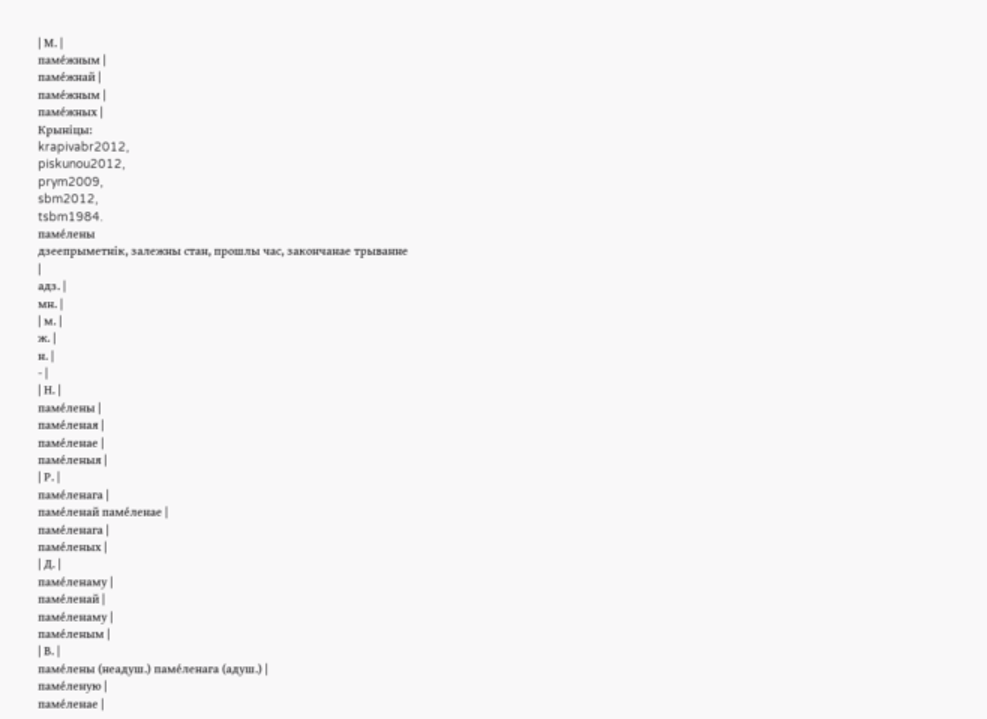| М. |
паме́жным |
паме́жнай |
паме́жным |
паме́жных |
Крыніцы:
krapivabr2012,
piskunou2012,
prym2009,
sbm2012,
tsbm1984.
паме́лены
дзеепрыметнік, залежны стан, прошлы час, закончанае трыванне
|
адз. |
мн. |
| м. |
ж. |
н. |
- |
| Н. |
паме́лены |
паме́леная |
паме́ленае |
паме́леныя |
| Р. |
паме́ленага |
паме́ленай паме́ленае |
паме́ленага |
паме́леных |
| Д. |
паме́ленаму |
паме́ленай |
паме́ленаму |
паме́леным |
| В. |
паме́лены (неадуш.) паме́ленага (адуш.) |
паме́леную |
паме́ленае |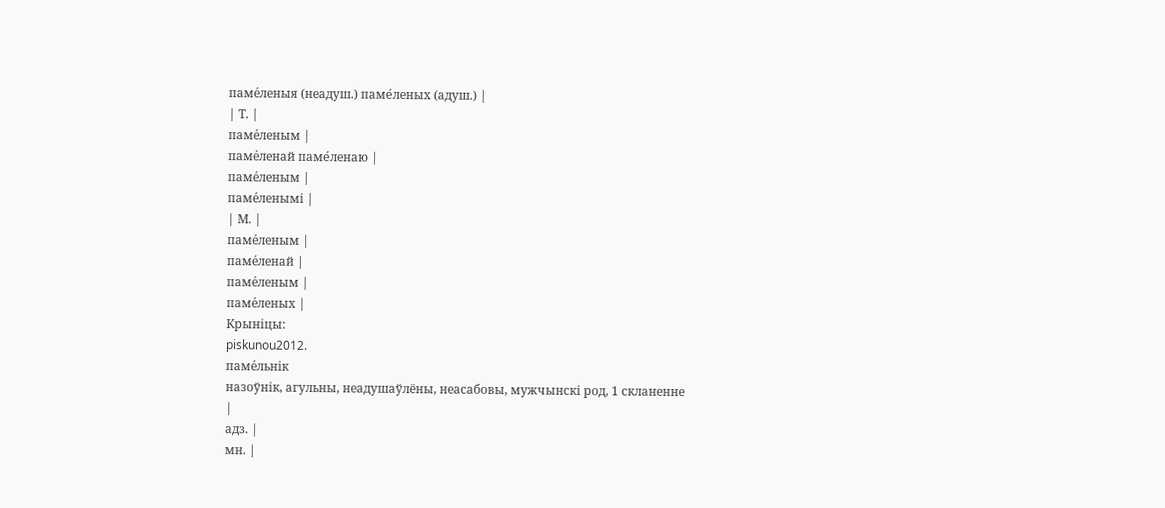паме́леныя (неадуш.) паме́леных (адуш.) |
| Т. |
паме́леным |
паме́ленай паме́ленаю |
паме́леным |
паме́ленымі |
| М. |
паме́леным |
паме́ленай |
паме́леным |
паме́леных |
Крыніцы:
piskunou2012.
паме́льнік
назоўнік, агульны, неадушаўлёны, неасабовы, мужчынскі род, 1 скланенне
|
адз. |
мн. |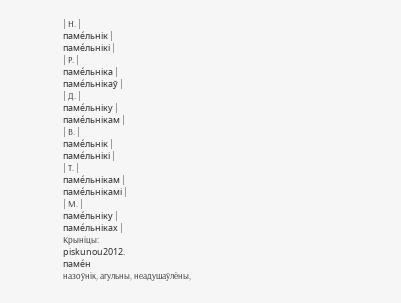| Н. |
паме́льнік |
паме́льнікі |
| Р. |
паме́льніка |
паме́льнікаў |
| Д. |
паме́льніку |
паме́льнікам |
| В. |
паме́льнік |
паме́льнікі |
| Т. |
паме́льнікам |
паме́льнікамі |
| М. |
паме́льніку |
паме́льніках |
Крыніцы:
piskunou2012.
паме́н
назоўнік, агульны, неадушаўлёны,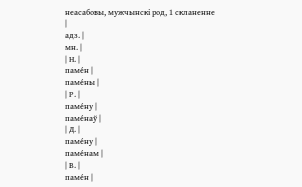неасабовы, мужчынскі род, 1 скланенне
|
адз. |
мн. |
| Н. |
паме́н |
паме́ны |
| Р. |
паме́ну |
паме́наў |
| Д. |
паме́ну |
паме́нам |
| В. |
паме́н |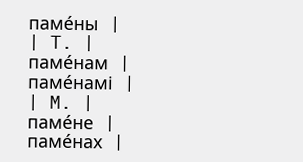паме́ны |
| Т. |
паме́нам |
паме́намі |
| М. |
паме́не |
паме́нах |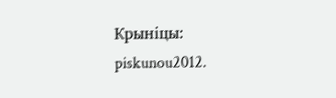Крыніцы:
piskunou2012.